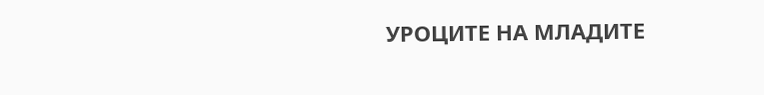УРОЦИТЕ НА МЛАДИТЕ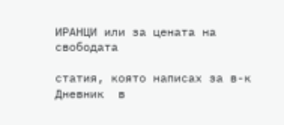ИРАНЦИ или за цената на свободата

статия, която написах за в-к Дневник  в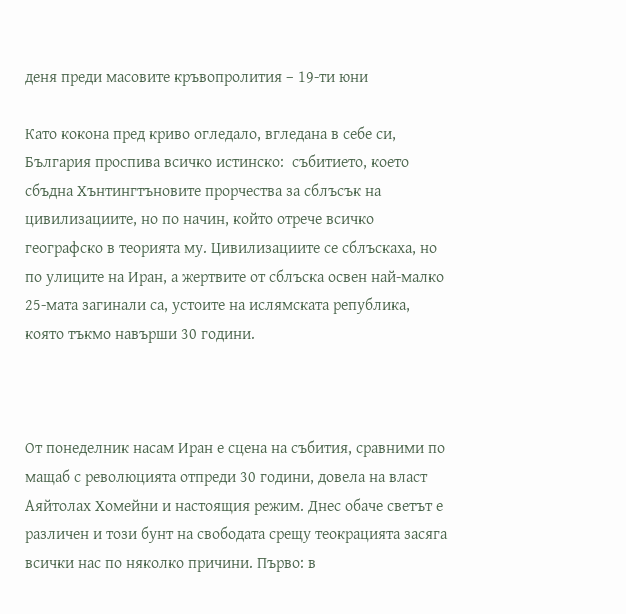деня преди масовите кръвопролития – 19-ти юни

Като кокона пред криво огледало, вгледана в себе си, България проспива всичко истинско:  събитието, което сбъдна Хънтингтъновите прорчества за сблъсък на цивилизациите, но по начин, който отрече всичко географско в теорията му. Цивилизациите се сблъскаха, но по улиците на Иран, а жертвите от сблъска освен най-малко 25-мата загинали са, устоите на ислямската република, която тъкмо навърши 30 години.



От понеделник насам Иран е сцена на събития, сравними по мащаб с революцията отпреди 30 години, довела на власт Аяйтолах Хомейни и настоящия режим. Днес обаче светът е различен и този бунт на свободата срещу теокрацията засяга всички нас по няколко причини. Първо: в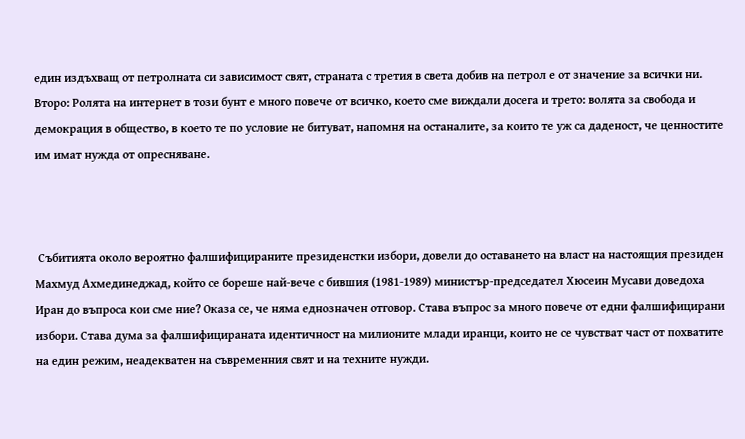един издъхващ от петролната си зависимост свят, страната с третия в света добив на петрол е от значение за всички ни. Второ: Ролята на интернет в този бунт е много повече от всичко, което сме виждали досега и трето: волята за свобода и демокрация в общество, в което те по условие не битуват, напомня на останалите, за които те уж са даденост, че ценностите им имат нужда от опресняване.



 Събитията около вероятно фалшифицираните президенстки избори, довели до оставането на власт на настоящия президен Махмуд Ахмединеджад, който се бореше най-вече с бившия (1981-1989) министър-председател Хюсеин Мусави доведоха Иран до въпроса кои сме ние? Оказа се, че няма еднозначен отговор. Става въпрос за много повече от едни фалшифицирани избори. Става дума за фалшифицираната идентичност на милионите млади иранци, които не се чувстват част от похватите на един режим, неадекватен на съвременния свят и на техните нужди.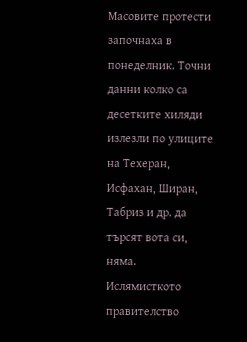Масовите протести започнаха в понеделник. Точни данни колко са десетките хиляди излезли по улиците на Техеран, Исфахан, Ширан, Табриз и др. да търсят вота си, няма. Ислямисткото правителство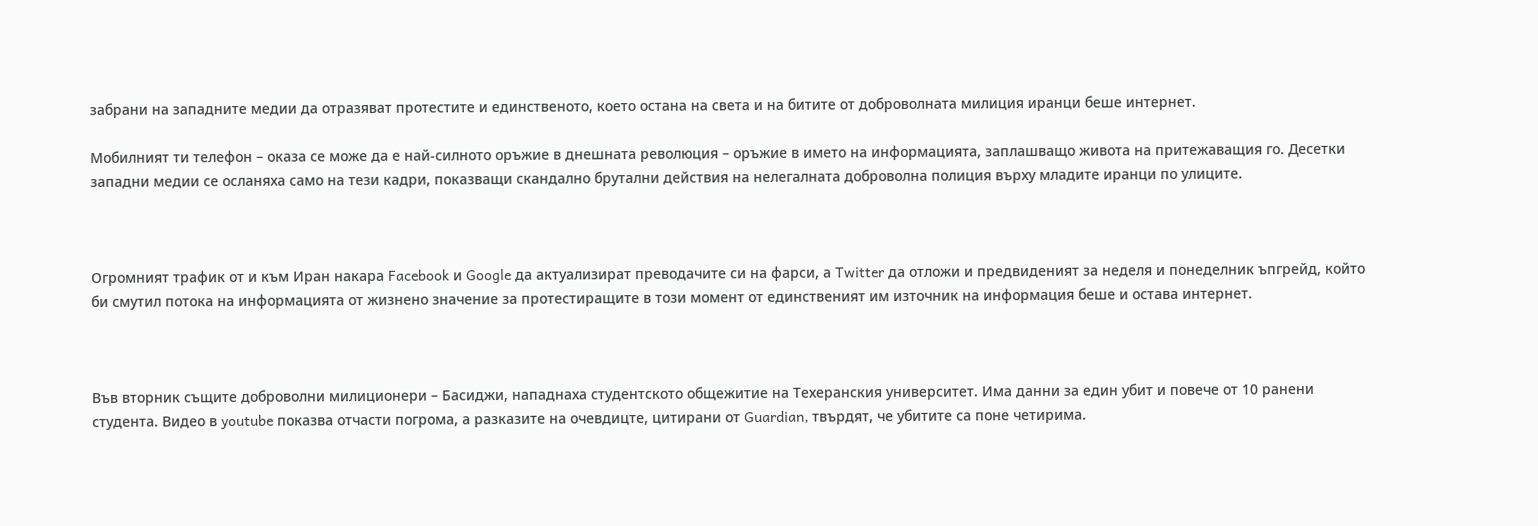забрани на западните медии да отразяват протестите и единственото, което остана на света и на битите от доброволната милиция иранци беше интернет.

Мобилният ти телефон – оказа се може да е най-силното оръжие в днешната революция – оръжие в името на информацията, заплашващо живота на притежаващия го. Десетки западни медии се осланяха само на тези кадри, показващи скандално брутални действия на нелегалната доброволна полиция върху младите иранци по улиците.



Огромният трафик от и към Иран накара Facebook и Google да актуализират преводачите си на фарси, а Twitter да отложи и предвиденият за неделя и понеделник ъпгрейд, който би смутил потока на информацията от жизнено значение за протестиращите в този момент от единственият им източник на информация беше и остава интернет.



Във вторник същите доброволни милиционери – Басиджи, нападнаха студентското общежитие на Техеранския университет. Има данни за един убит и повече от 10 ранени студента. Видео в youtube показва отчасти погрома, а разказите на очевдицте, цитирани от Guardian, твърдят, че убитите са поне четирима.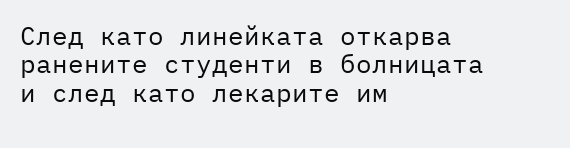След като линейката откарва ранените студенти в болницата и след като лекарите им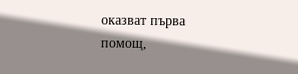оказват първа помощ,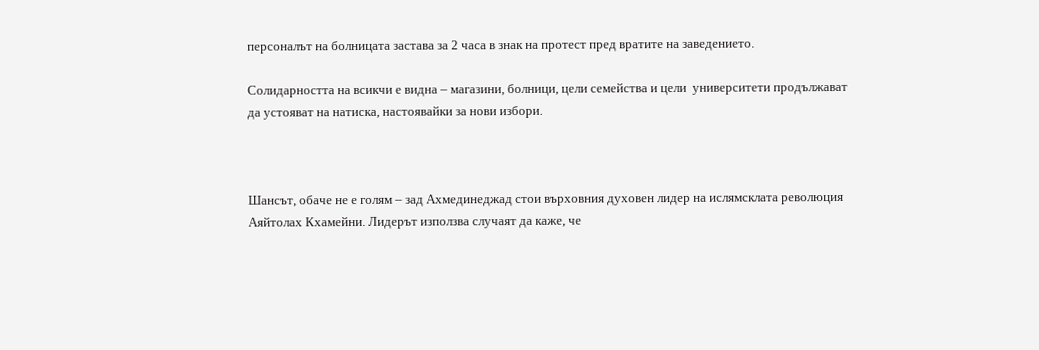персоналът на болницата застава за 2 часа в знак на протест пред вратите на заведението.

Солидарността на всикчи е видна – магазини, болници, цели семейства и цели  университети продължават да устояват на натиска, настоявайки за нови избори.



Шансът, обаче не е голям – зад Ахмединеджад стои върховния духовен лидер на ислямсклата революция Аяйтолах Кхамейни. Лидерът използва случаят да каже, че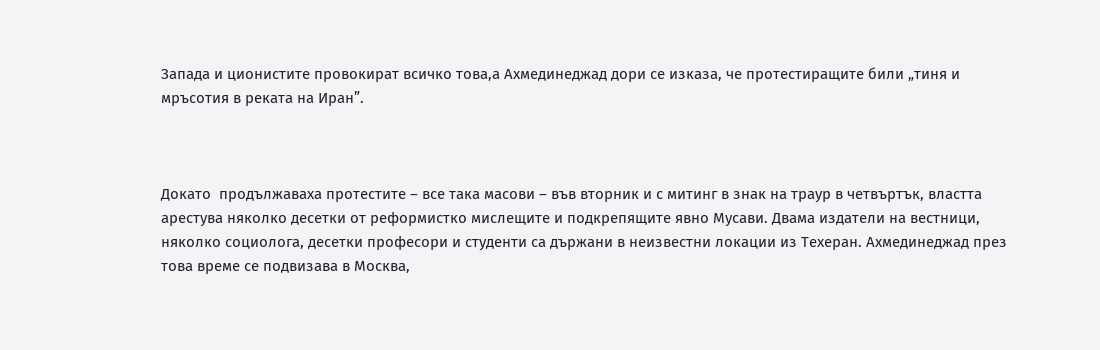Запада и ционистите провокират всичко това,а Ахмединеджад дори се изказа, че протестиращите били „тиня и мръсотия в реката на Иран”.



Докато  продължаваха протестите – все така масови – във вторник и с митинг в знак на траур в четвъртък, властта арестува няколко десетки от реформистко мислещите и подкрепящите явно Мусави. Двама издатели на вестници, няколко социолога, десетки професори и студенти са държани в неизвестни локации из Техеран. Ахмединеджад през това време се подвизава в Москва,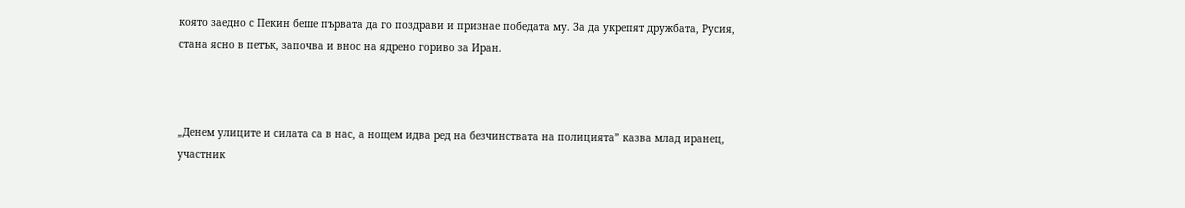която заедно с Пекин беше първата да го поздрави и признае победата му. За да укрепят дружбата, Русия, стана ясно в петък, започва и внос на ядрено гориво за Иран.



„Денем улиците и силата са в нас, а нощем идва ред на безчинствата на полицията” казва млад иранец, участник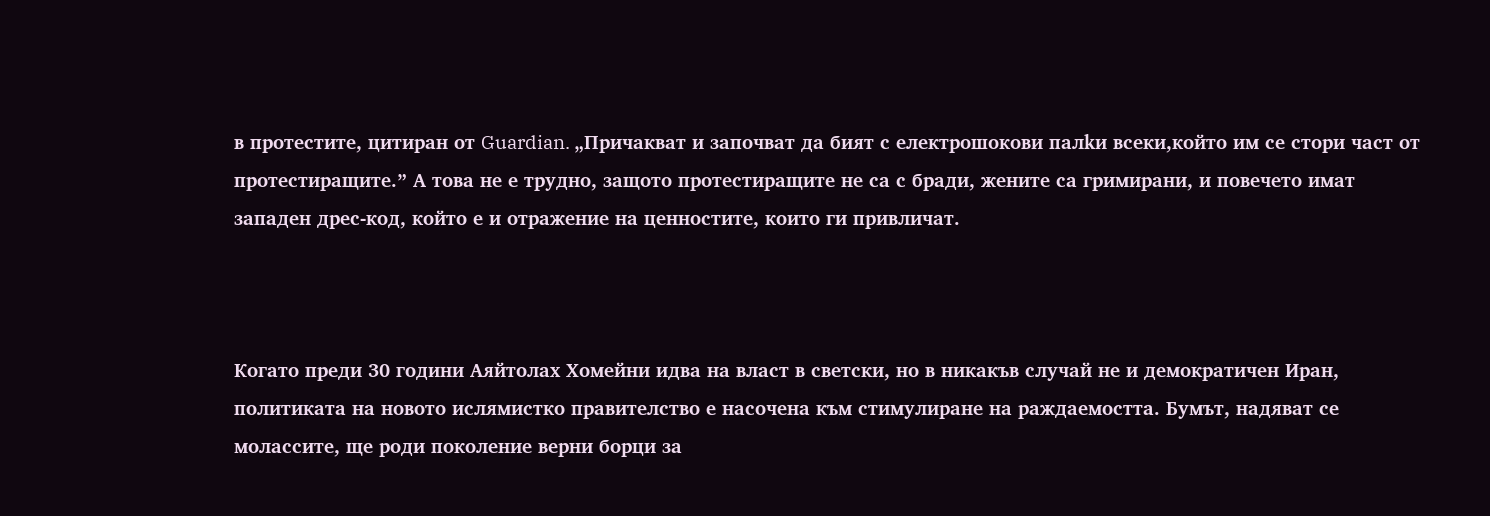в протестите, цитиран от Guardian. „Причакват и започват да бият с електрошокови палkи всеки,който им се стори част от протестиращите.” А това не е трудно, защото протестиращите не са с бради, жените са гримирани, и повечето имат западен дрес-код, който е и отражение на ценностите, които ги привличат.



Когато преди 30 години Аяйтолах Хомейни идва на власт в светски, но в никакъв случай не и демократичен Иран, политиката на новото ислямистко правителство е насочена към стимулиране на раждаемостта. Бумът, надяват се молассите, ще роди поколение верни борци за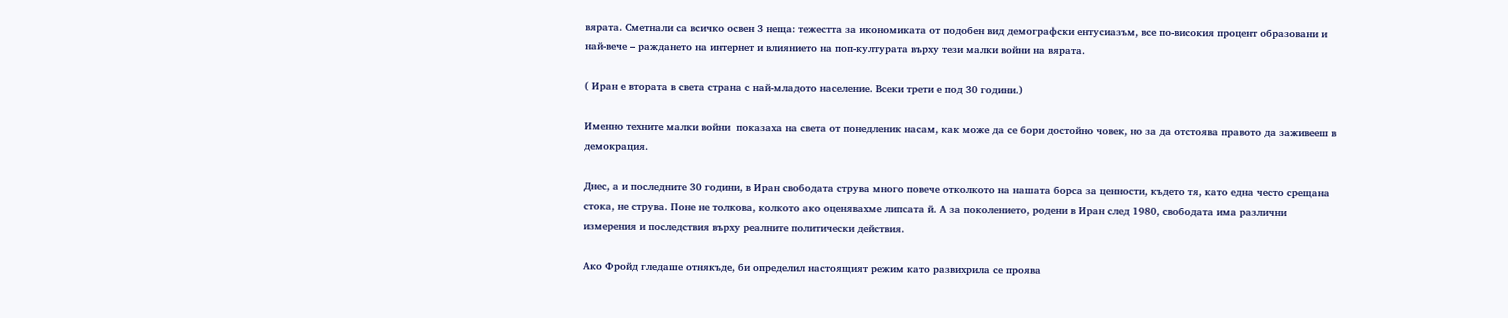вярата. Сметнали са всичко освен 3 неща: тежестта за икономиката от подобен вид демографски ентусиазъм, все по-високия процент образовани и най-вече – раждането на интернет и влиянието на поп-културата върху тези малки войни на вярата.

( Иран е втората в света страна с най-младото население. Всеки трети е под 30 години.)

Именно техните малки войни  показаха на света от понедленик насам, как може да се бори достойно човек, но за да отстоява правото да заживееш в демокрация.

Днес, а и последните 30 години, в Иран свободата струва много повече отколкото на нашата борса за ценности, където тя, като една често срещана стока, не струва. Поне не толкова, колкото ако оценявахме липсата й. А за поколението, родени в Иран след 1980, свободата има различни измерения и последствия върху реалните политически действия.

Ако Фройд гледаше отнякъде, би определил настоящият режим като развихрила се проява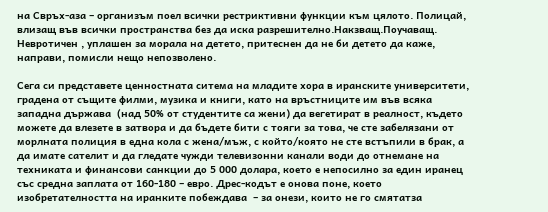на Свръх-аза – организъм поел всички рестриктивни функции към цялото. Полицай, влизащ във всички пространства без да иска разрешително.Накзващ.Поучаващ. Невротичен , уплашен за морала на детето, притеснен да не би детето да каже, направи, помисли нещо непозволено.

Сега си представете ценностната ситема на младите хора в иранските университети, градена от същите филми, музика и книги, като на връстниците им във всяка западна държава  (над 50% от студентите са жени) да вегетират в реалност, където можете да влезете в затвора и да бъдете бити с тояги за това, че сте забелязани от морлната полиция в една кола с жена/мъж, с който/която не сте встъпили в брак, а да имате сателит и да гледате чужди телевизонни канали води до отнемане на техниката и финансови санкции до 5 000 долара, което е непосилно за един иранец със средна заплата от 160-180 – евро. Дрес-кодът е онова поне, което изобретателността на иранките побеждава  – за онези, които не го смятатза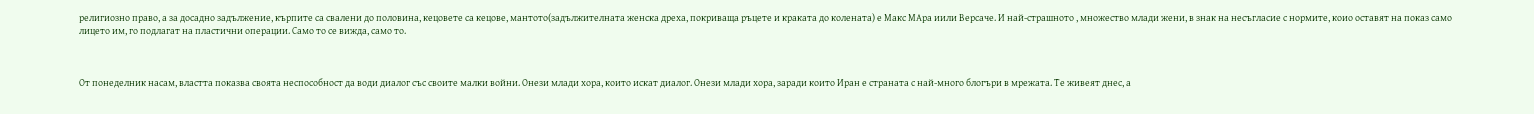религиозно право, а за досадно задължение, кърпите са свалени до половина, кецовете са кецове, мантото(задължителната женска дреха, покриваща ръцете и краката до колената) е Макс МАра иили Версаче. И най-страшното , множество млади жени, в знак на несъгласие с нормите, коио оставят на показ само лицето им, го подлагат на пластични операции. Само то се вижда, само то.



От понеделник насам, властта показва своята неспособност да води диалог със своите малки войни. Онези млади хора, които искат диалог. Онези млади хора, заради които Иран е страната с най-много блогъри в мрежата. Те живеят днес, а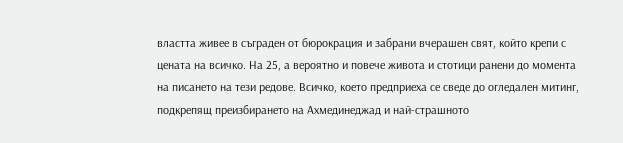властта живее в съграден от бюрокрация и забрани вчерашен свят, който крепи с цената на всичко. На 25, а вероятно и повече живота и стотици ранени до момента на писането на тези редове. Всичко, което предприеха се сведе до огледален митинг, подкрепящ преизбирането на Ахмединеджад и най-страшното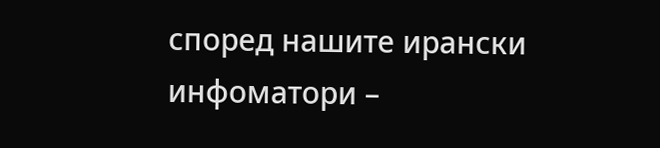според нашите ирански инфоматори –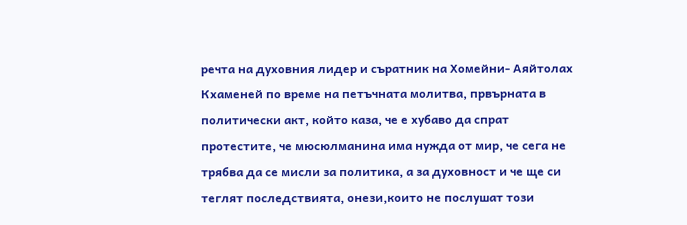речта на духовния лидер и съратник на Хомейни- Аяйтолах Кхаменей по време на петъчната молитва, првърната в политически акт, който каза, че е хубаво да спрат протестите, че мюсюлманина има нужда от мир, че сега не трябва да се мисли за политика, а за духовност и че ще си теглят последствията, онези,които не послушат този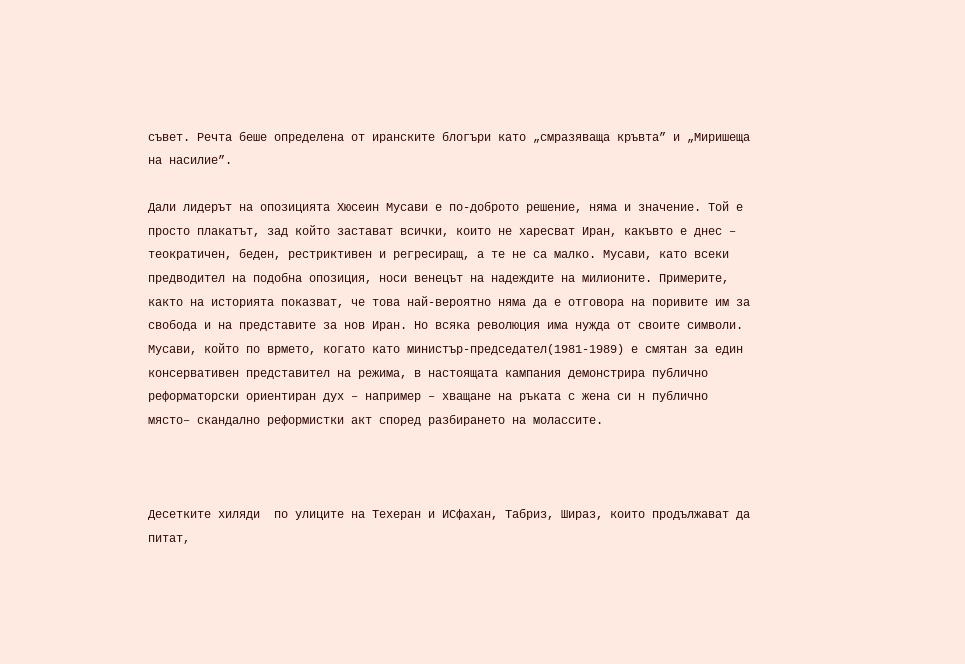съвет. Речта беше определена от иранските блогъри като „смразяваща кръвта” и „Миришеща на насилие”.

Дали лидерът на опозицията Хюсеин Мусави е по-доброто решение, няма и значение. Той е просто плакатът, зад който застават всички, които не харесват Иран, какъвто е днес – теократичен, беден, рестриктивен и регресиращ, а те не са малко. Мусави, като всеки предводител на подобна опозиция, носи венецът на надеждите на милионите. Примерите, както на историята показват, че това най-вероятно няма да е отговора на поривите им за свобода и на представите за нов Иран. Но всяка революция има нужда от своите символи. Мусави, който по врмето, когато като министър-председател(1981-1989) е смятан за един консервативен представител на режима, в настоящата кампания демонстрира публично реформаторски ориентиран дух – например – хващане на ръката с жена си н публично място– скандално реформистки акт според разбирането на молассите.



Десетките хиляди  по улиците на Техеран и ИСфахан, Табриз, Шираз, които продължават да питат,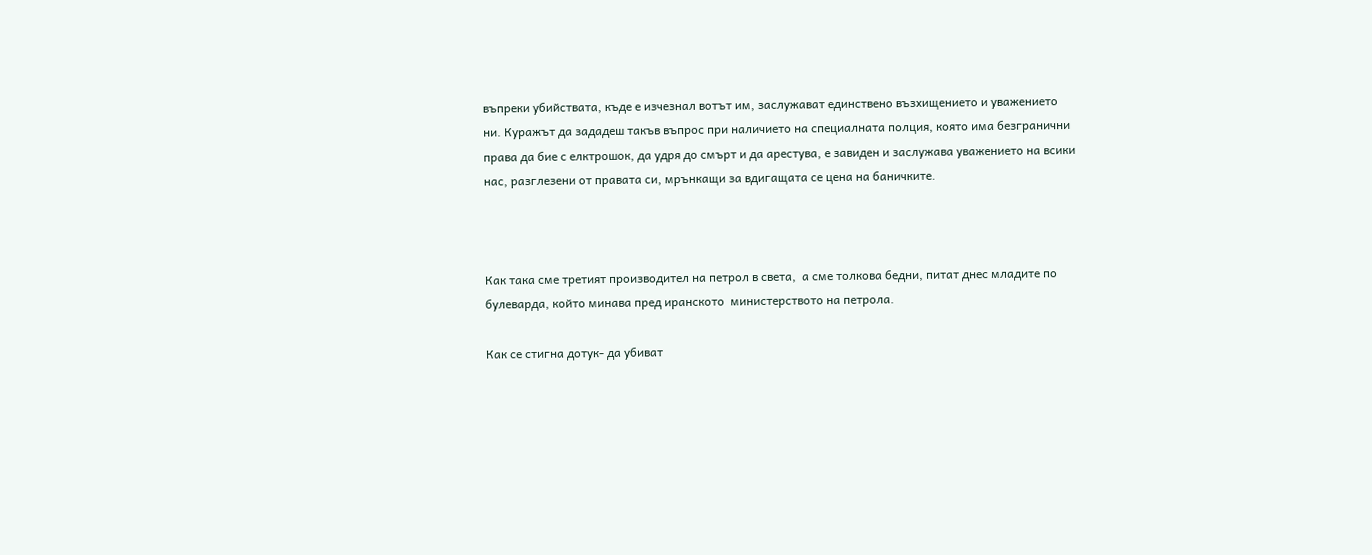въпреки убийствата, къде е изчезнал вотът им, заслужават единствено възхищението и уважението ни. Куражът да зададеш такъв въпрос при наличието на специалната полция, която има безгранични права да бие с елктрошок, да удря до смърт и да арестува, е завиден и заслужава уважението на всики нас, разглезени от правата си, мрънкащи за вдигащата се цена на баничките.



Как така сме третият производител на петрол в света,  а сме толкова бедни, питат днес младите по булеварда, който минава пред иранското  министерството на петрола.

Как се стигна дотук- да убиват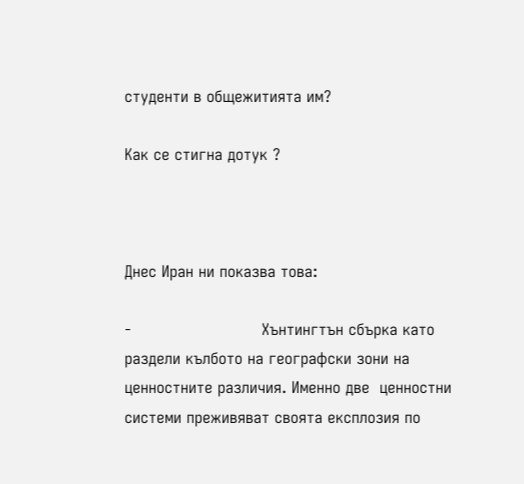студенти в общежитията им?

Как се стигна дотук ?



Днес Иран ни показва това:

-                          Хънтингтън сбърка като раздели кълбото на географски зони на ценностните различия. Именно две  ценностни системи преживяват своята експлозия по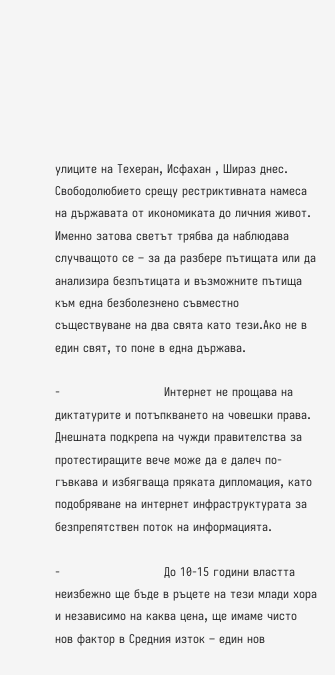улиците на Техеран, Исфахан , Шираз днес. Свободолюбието срещу рестриктивната намеса на държавата от икономиката до личния живот. Именно затова светът трябва да наблюдава случващото се – за да разбере пътищата или да анализира безпътицата и възможните пътища към една безболезнено съвместно съществуване на два свята като тези.Ако не в един свят, то поне в една държава.

-                          Интернет не прощава на диктатурите и потъпкването на човешки права. Днешната подкрепа на чужди правителства за протестиращите вече може да е далеч по-гъвкава и избягваща пряката дипломация, като подобряване на интернет инфраструктурата за безпрепятствен поток на информацията.

-                          До 10-15 години властта неизбежно ще бъде в ръцете на тези млади хора и независимо на каква цена, ще имаме чисто нов фактор в Средния изток – един нов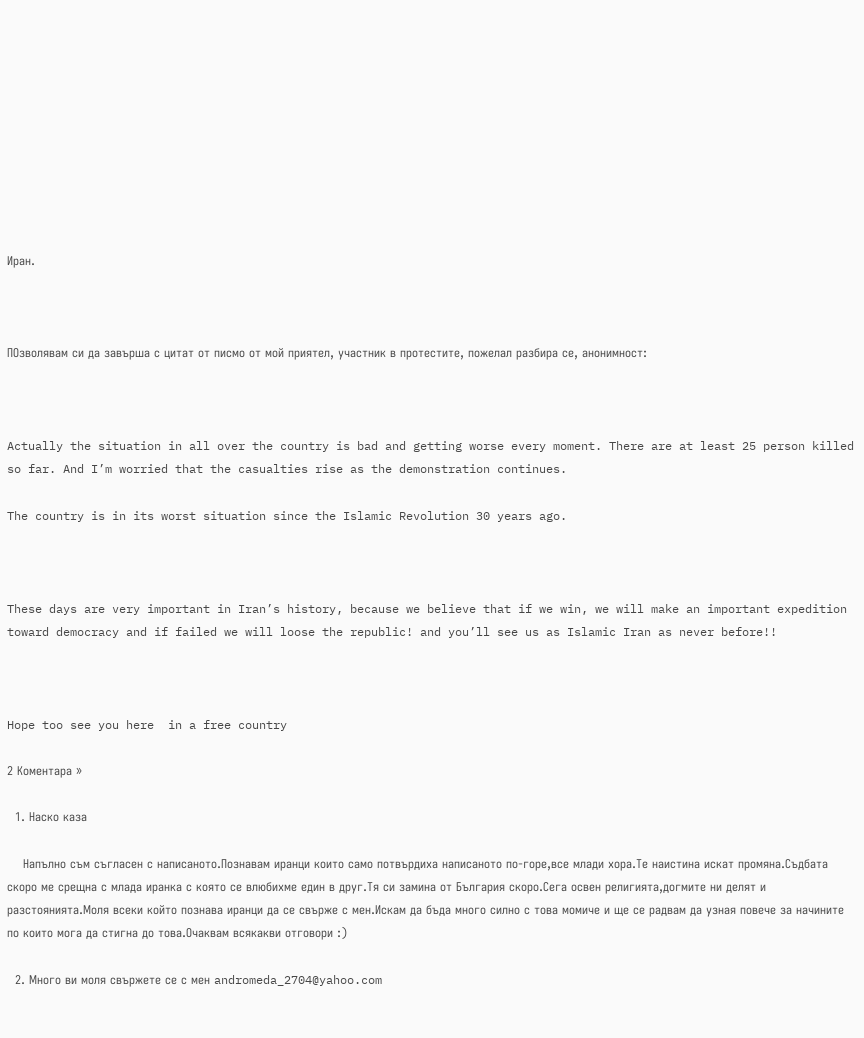Иран.



ПОзволявам си да завърша с цитат от писмо от мой приятел, участник в протестите, пожелал разбира се, анонимност:



Actually the situation in all over the country is bad and getting worse every moment. There are at least 25 person killed so far. And I’m worried that the casualties rise as the demonstration continues.

The country is in its worst situation since the Islamic Revolution 30 years ago.



These days are very important in Iran’s history, because we believe that if we win, we will make an important expedition toward democracy and if failed we will loose the republic! and you’ll see us as Islamic Iran as never before!!



Hope too see you here  in a free country

2 Коментара »

  1. Наско каза

    Напълно съм съгласен с написаното.Познавам иранци които само потвърдиха написаното по-горе,все млади хора.Те наистина искат промяна.Съдбата скоро ме срещна с млада иранка с която се влюбихме един в друг.Тя си замина от България скоро.Сега освен религията,догмите ни делят и разстоянията.Моля всеки който познава иранци да се свърже с мен.Искам да бъда много силно с това момиче и ще се радвам да узная повече за начините по които мога да стигна до това.Очаквам всякакви отговори :)

  2. Много ви моля свържете се с мен andromeda_2704@yahoo.com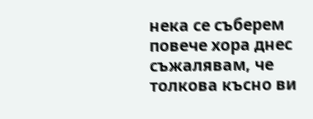нека се съберем повече хора днес съжалявам, че толкова късно ви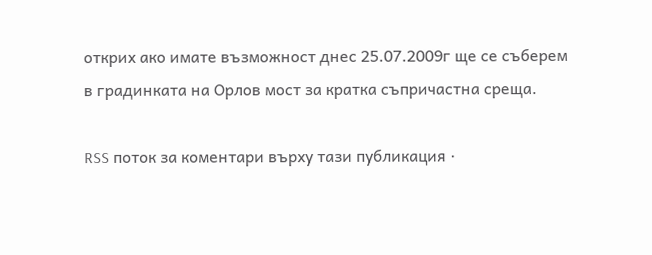открих ако имате възможност днес 25.07.2009г ще се съберем в градинката на Орлов мост за кратка съпричастна среща.

RSS поток за коментари върху тази публикация ·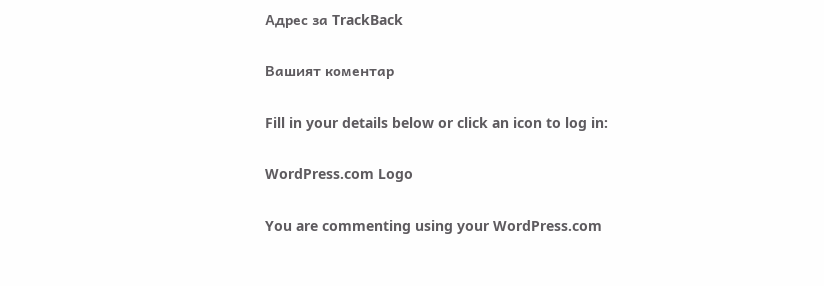Адрес за TrackBack

Вашият коментар

Fill in your details below or click an icon to log in:

WordPress.com Logo

You are commenting using your WordPress.com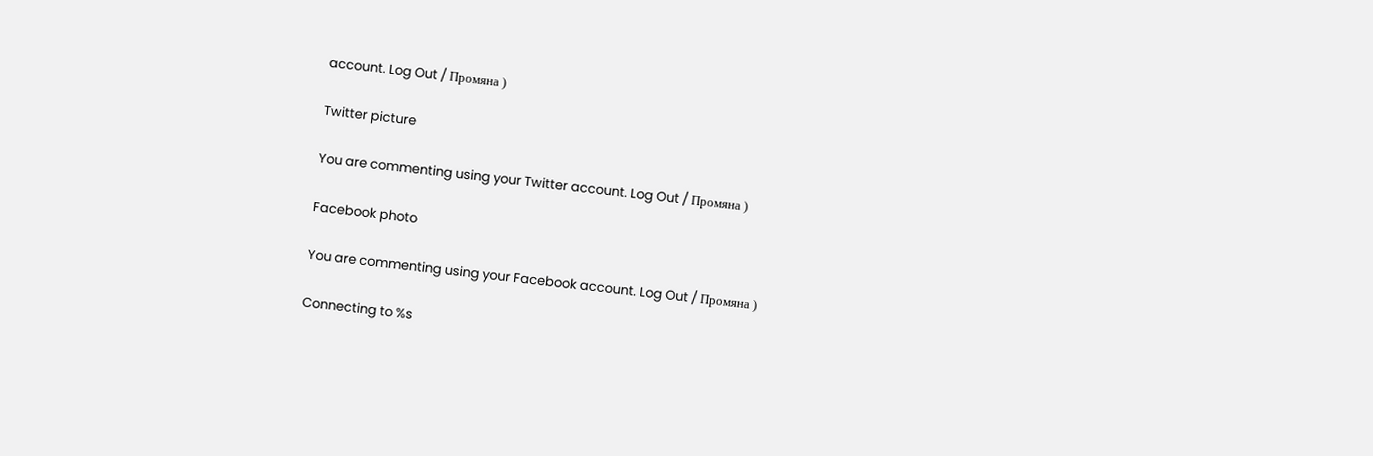account. Log Out / Промяна )

Twitter picture

You are commenting using your Twitter account. Log Out / Промяна )

Facebook photo

You are commenting using your Facebook account. Log Out / Промяна )

Connecting to %s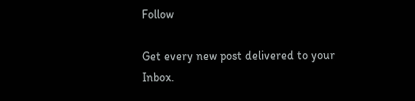Follow

Get every new post delivered to your Inbox.